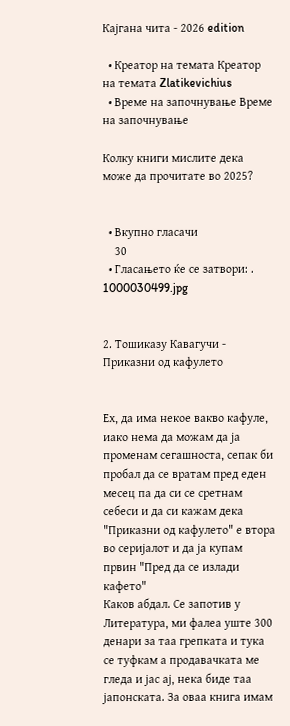Кајгана чита - 2026 edition

  • Креатор на темата Креатор на темата Zlatikevichius
  • Време на започнување Време на започнување

Колку книги мислите дека може да прочитате во 2025?


  • Вкупно гласачи
    30
  • Гласањето ќе се затвори: .
1000030499.jpg


2. Тошиказу Кавагучи - Приказни од кафулето


Ех, да има некое вакво кафуле, иако нема да можам да ја променам сегашноста, сепак би пробал да се вратам пред еден месец па да си се сретнам себеси и да си кажам дека "Приказни од кафулето" е втора во серијалот и да ја купам првин "Пред да се излади кафето"
Каков абдал. Се запотив у Литература, ми фалеа уште 300 денари за таа грепката и тука се туфкам а продавачката ме гледа и јас ај, нека биде таа јапонската. За оваа книга имам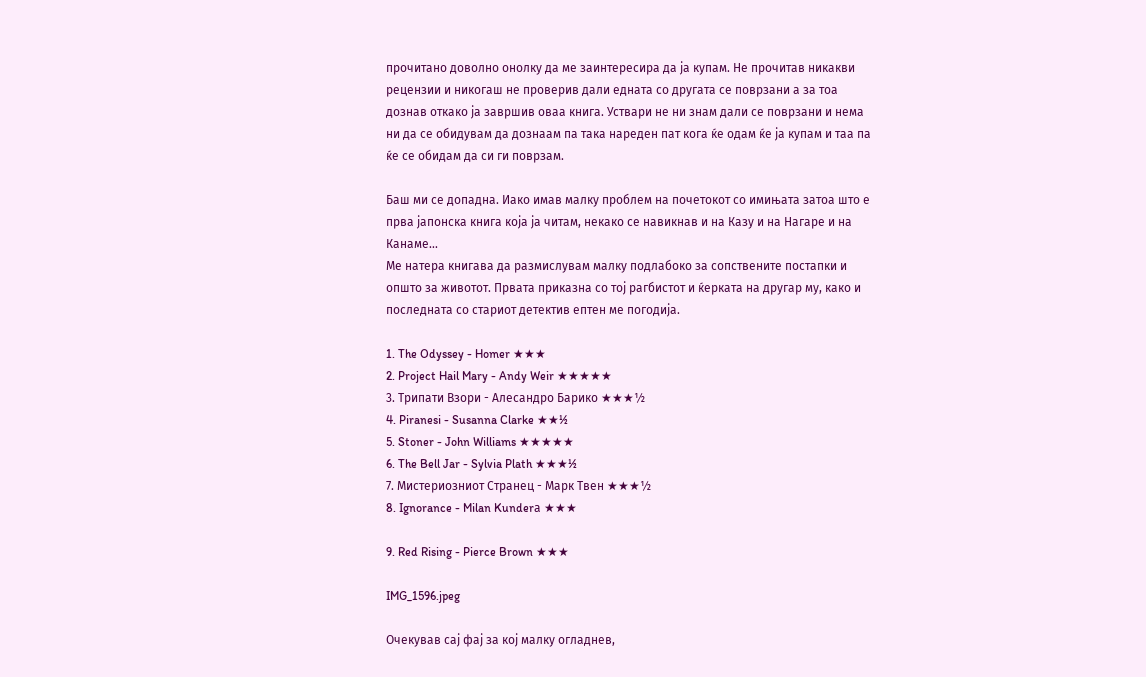прочитано доволно онолку да ме заинтересира да ја купам. Не прочитав никакви рецензии и никогаш не проверив дали едната со другата се поврзани а за тоа дознав откако ја завршив оваа книга. Уствари не ни знам дали се поврзани и нема ни да се обидувам да дознаам па така нареден пат кога ќе одам ќе ја купам и таа па ќе се обидам да си ги поврзам.

Баш ми се допадна. Иако имав малку проблем на почетокот со имињата затоа што е прва јапонска книга која ја читам, некако се навикнав и на Казу и на Нагаре и на Канаме...
Ме натера книгава да размислувам малку подлабоко за сопствените постапки и општо за животот. Првата приказна со тој рагбистот и ќерката на другар му, како и последната со стариот детектив ептен ме погодија.

1. The Odyssey - Homer ★★★
2. Project Hail Mary - Andy Weir ★★★★★
3. Трипати Взори - Алесандро Барико ★★★½
4. Piranesi - Susanna Clarke ★★½
5. Stoner - John Williams ★★★★★
6. The Bell Jar - Sylvia Plath ★★★½
7. Мистериозниот Странец - Марк Твен ★★★½
8. Ignorance - Milan Kunderа ★★★

9. Red Rising - Pierce Brown ★★★

IMG_1596.jpeg

Очекував сај фај за кој малку огладнев,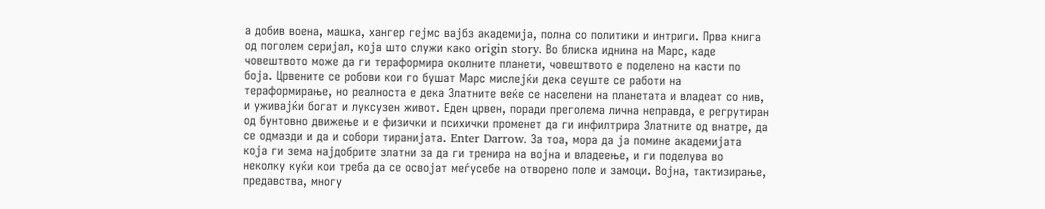а добив воена, машка, хангер гејмс вајбз академија, полна со политики и интриги. Прва книга од поголем серијал, која што служи како origin story. Во блиска иднина на Марс, каде човештвото може да ги тераформира околните планети, човештвото е поделено на касти по боја. Црвените се робови кои го бушат Марс мислејќи дека сеуште се работи на тераформирање, но реалноста е дека Златните веќе се населени на планетата и владеат со нив, и уживајќи богат и луксузен живот. Еден црвен, поради преголема лична неправда, е регрутиран од бунтовно движење и е физички и психички променет да ги инфилтрира Златните од внатре, да се одмазди и да и собори тиранијата. Enter Darrow. За тоа, мора да ја помине академијата која ги зема најдобрите златни за да ги тренира на војна и владеење, и ги поделува во неколку куќи кои треба да се освојат меѓусебе на отворено поле и замоци. Војна, тактизирање, предавства, многу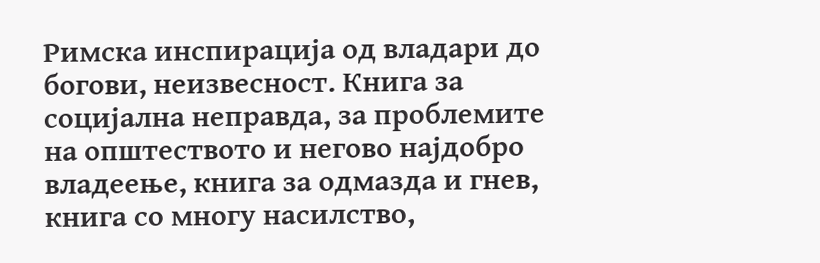Римска инспирација од владари до богови, неизвесност. Книга за социјална неправда, за проблемите на општеството и негово најдобро владеење, книга за одмазда и гнев, книга со многу насилство,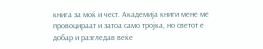книга за моќ и чест. Академија книги мене ме провоцираат и затоа само тројка, но светот е добар и разгледав веќе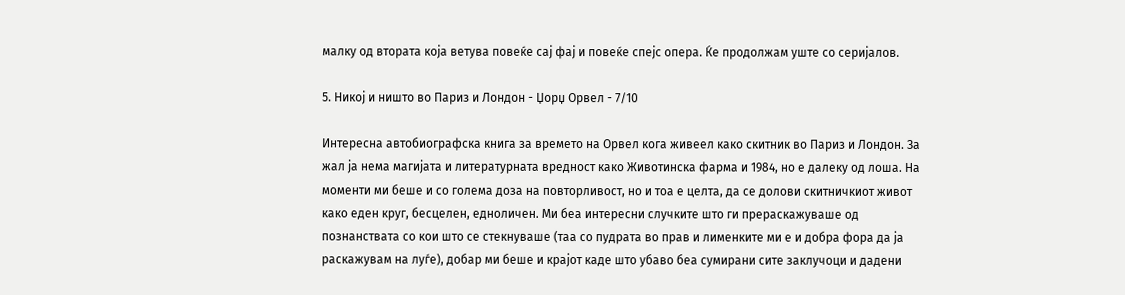малку од втората која ветува повеќе сај фај и повеќе спејс опера. Ќе продолжам уште со серијалов.

5. Никој и ништо во Париз и Лондон - Џорџ Орвел - 7/10

Интересна автобиографска книга за времето на Орвел кога живеел како скитник во Париз и Лондон. За жал ја нема магијата и литературната вредност како Животинска фарма и 1984, но е далеку од лоша. На моменти ми беше и со голема доза на повторливост, но и тоа е целта, да се долови скитничкиот живот како еден круг, бесцелен, едноличен. Ми беа интересни случките што ги прераскажуваше од познанствата со кои што се стекнуваше (таа со пудрата во прав и лименките ми е и добра фора да ја раскажувам на луѓе), добар ми беше и крајот каде што убаво беа сумирани сите заклучоци и дадени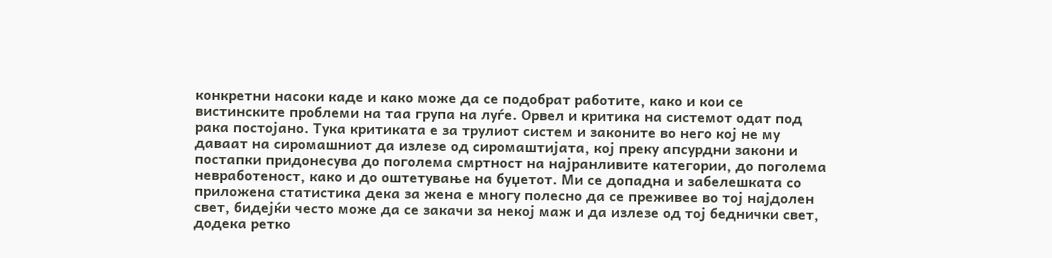конкретни насоки каде и како може да се подобрат работите, како и кои се вистинските проблеми на таа група на луѓе. Орвел и критика на системот одат под рака постојано. Тука критиката е за трулиот систем и законите во него кој не му даваат на сиромашниот да излезе од сиромаштијата, кој преку апсурдни закони и постапки придонесува до поголема смртност на најранливите категории, до поголема невработеност, како и до оштетување на буџетот. Ми се допадна и забелешката со приложена статистика дека за жена е многу полесно да се преживее во тој најдолен свет, бидејќи често може да се закачи за некој маж и да излезе од тој беднички свет, додека ретко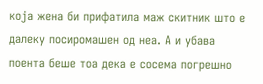која жена би прифатила маж скитник што е далеку посиромашен од неа. А и убава поента беше тоа дека е сосема погрешно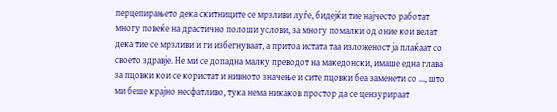перцепирањето дека скитниците се мрзливи луѓе, бидејќи тие најчесто работат многу повеќе на драстично полоши услови, за многу помалки од оние кои велат дека тие се мрзливи и ги избегнуваат, а притоа истата таа изложеност ја плаќаат со своето здравје. Не ми се допадна малку преводот на македонски, имаше една глава за пцовки кои се користат и нивното значење и сите пцовки беа заменети со ..., што ми беше крајно несфатливо, тука нема никаков простор да се цензурираат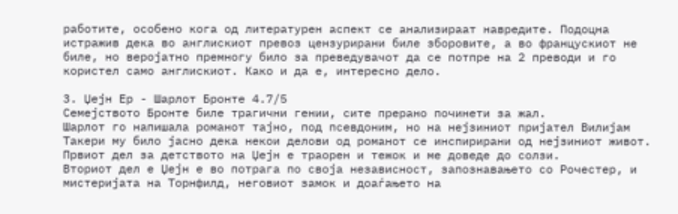работите, особено кога од литературен аспект се анализираат навредите. Подоцна истражив дека во англискиот превоз цензурирани биле зборовите, а во францускиот не биле, но веројатно премногу било за преведувачот да се потпре на 2 преводи и го користел само англискиот. Како и да е, интересно дело.

3. Џејн Ер - Шарлот Бронте 4.7/5
Семејството Бронте биле трагични гении, сите прерано починети за жал.
Шарлот го напишала романот тајно, под псевдоним, но на нејзиниот пријател Вилијам Такери му било јасно дека некои делови од романот се инспирирани од нејзиниот живот.
Првиот дел за детството на Џејн е траорен и тежок и ме доведе до солзи.
Вториот дел е Џејн е во потрага по своја независност, запознавањето со Рочестер, и мистеријата на Торнфилд, неговиот замок и доаѓањето на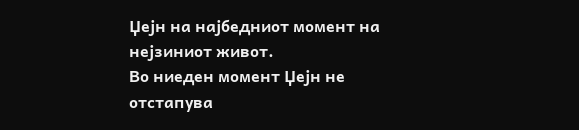Џејн на најбедниот момент на нејзиниот живот.
Во ниеден момент Џејн не отстапува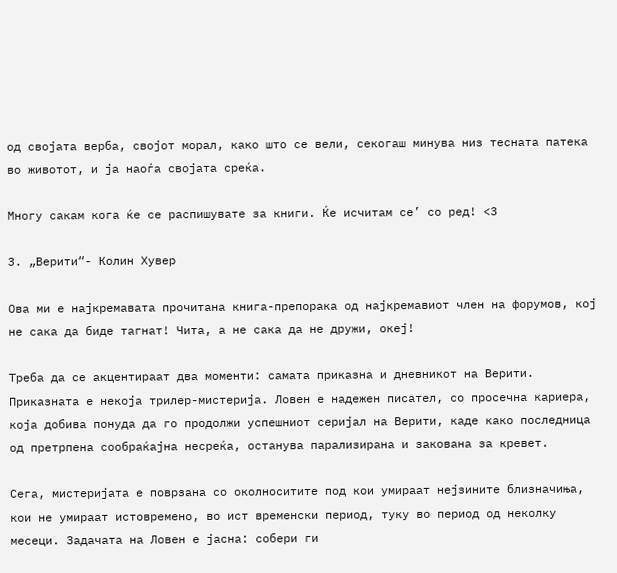од својата верба, својот морал, како што се вели, секогаш минува низ тесната патека во животот, и ја наоѓа својата среќа.

Многу сакам кога ќе се распишувате за книги. Ќе исчитам се’ со ред! <3

3. „Верити“- Колин Хувер

Ова ми е најкремавата прочитана книга-препорака од најкремавиот член на форумов, кој не сака да биде тагнат! Чита, а не сака да не дружи, океј!

Треба да се акцентираат два моменти: самата приказна и дневникот на Верити. Приказната е некоја трилер-мистерија. Ловен е надежен писател, со просечна кариера, која добива понуда да го продолжи успешниот серијал на Верити, каде како последница од претрпена сообраќајна несреќа, останува парализирана и закована за кревет.

Сега, мистеријата е поврзана со околноситите под кои умираат нејзините близначиња, кои не умираат истовремено, во ист временски период, туку во период од неколку месеци. Задачата на Ловен е јасна: собери ги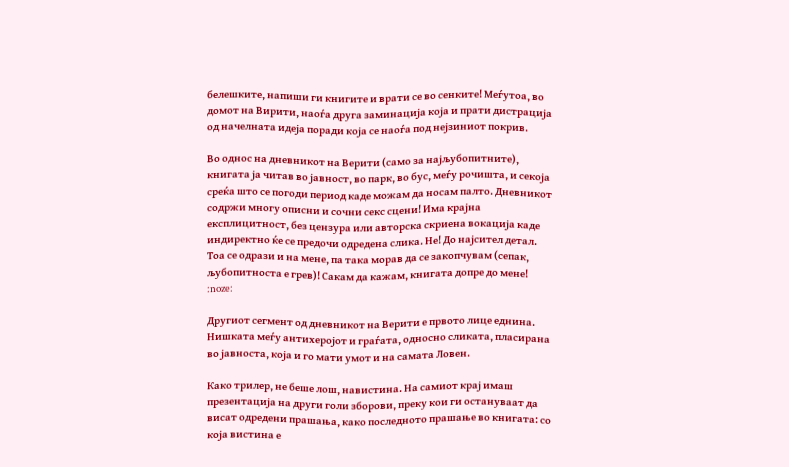белешките, напиши ги книгите и врати се во сенките! Меѓутоа, во домот на Вирити, наоѓа друга заминација која и прати дистрација од начелната идеја поради која се наоѓа под нејзиниот покрив.

Во однос на дневникот на Верити (само за најљубопитните), книгата ја читав во јавност, во парк, во бус, меѓу рочишта, и секоја среќа што се погоди период каде можам да носам палто. Дневникот содржи многу описни и сочни секс сцени! Има крајна експлицитност, без цензура или авторска скриена вокација каде индиректно ќе се предочи одредена слика. Не! До најсител детал. Тоа се одрази и на мене, па така морав да се закопчувам (сепак, љубопитноста е грев)! Сакам да кажам, книгата допре до мене! :noze:

Другиот сегмент од дневникот на Верити е првото лице еднина. Нишката меѓу антихеројот и граѓата, односно сликата, пласирана во јавноста, која и го мати умот и на самата Ловен.

Како трилер, не беше лош, навистина. На самиот крај имаш презентација на други голи зборови, преку кои ги остануваат да висат одредени прашања, како последното прашање во книгата: со која вистина е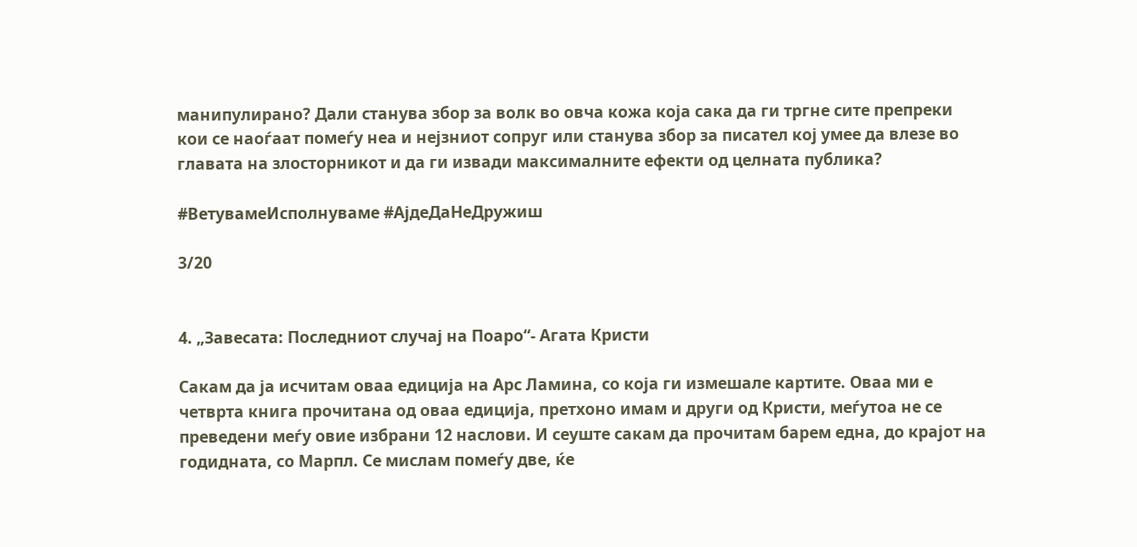манипулирано? Дали станува збор за волк во овча кожа која сака да ги тргне сите препреки кои се наоѓаат помеѓу неа и нејзниот сопруг или станува збор за писател кој умее да влезе во главата на злосторникот и да ги извади максималните ефекти од целната публика?

#ВетувамеИсполнуваме #АјдеДаНеДружиш

3/20


4. „Завесата: Последниот случај на Поаро“- Агата Кристи

Сакам да ја исчитам оваа едиција на Арс Ламина, со која ги измешале картите. Оваа ми е четврта книга прочитана од оваа едиција, претхоно имам и други од Кристи, меѓутоа не се преведени меѓу овие избрани 12 наслови. И сеуште сакам да прочитам барем една, до крајот на годидната, со Марпл. Се мислам помеѓу две, ќе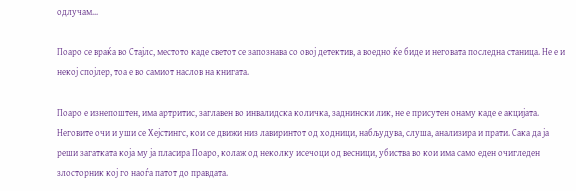одлучам...

Поаро се враќа во Стајлс, местото каде светот се запознава со овој детектив, а воедно ќе биде и неговата последна станица. Не е и некој спојлер, тоа е во самиот наслов на книгата.

Поаро е изнепоштен, има артритис, заглавен во инвалидска количка, заднински лик, не е присутен онаму каде е акцијата. Неговите очи и уши се Хејстингс, кои се движи низ лавиринтот од ходници, набљудува, слуша, анализира и прати. Сака да ја реши загатката која му ја пласира Поаро, колаж од неколку исечоци од весници, убиства во кои има само еден очигледен злосторник кој го наоѓа патот до правдата.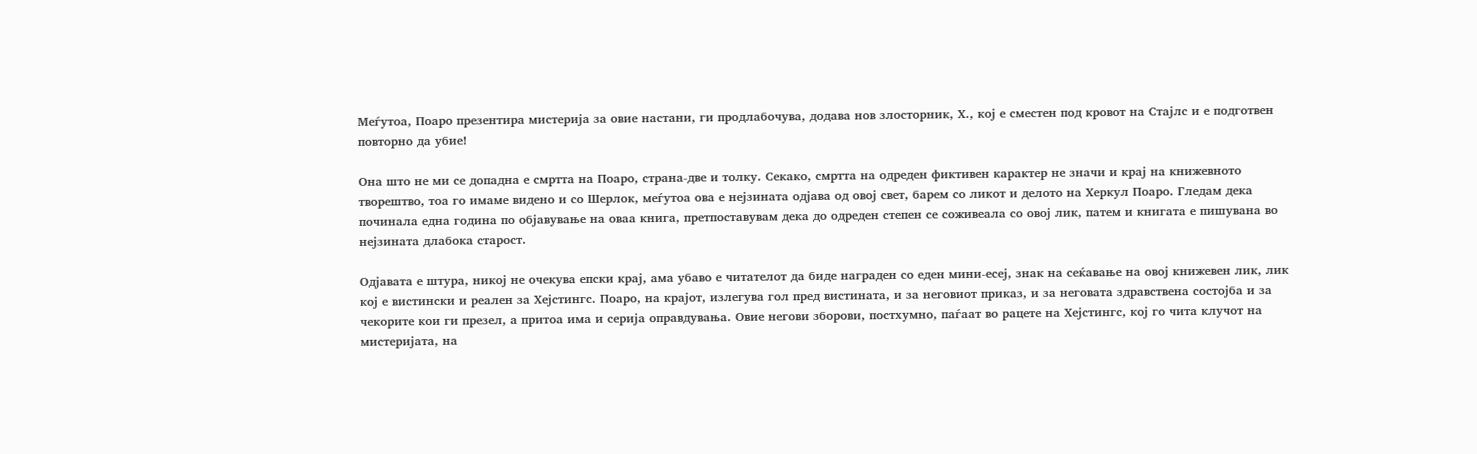Меѓутоа, Поаро презентира мистерија за овие настани, ги продлабочува, додава нов злосторник, Х., кој е сместен под кровот на Стајлс и е подготвен повторно да убие!

Она што не ми се допадна е смртта на Поаро, страна-две и толку. Секако, смртта на одреден фиктивен карактер не значи и крај на книжевното творештво, тоа го имаме видено и со Шерлок, меѓутоа ова е нејзината одјава од овој свет, барем со ликот и делото на Херкул Поаро. Гледам дека починала една година по објавување на оваа книга, претпоставувам дека до одреден степен се соживеала со овој лик, патем и книгата е пишувана во нејзината длабока старост.

Одјавата е штура, никој не очекува епски крај, ама убаво е читателот да биде награден со еден мини-есеј, знак на сеќавање на овој книжевен лик, лик кој е вистински и реален за Хејстингс. Поаро, на крајот, излегува гол пред вистината, и за неговиот приказ, и за неговата здравствена состојба и за чекорите кои ги презел, а притоа има и серија оправдувања. Овие негови зборови, постхумно, паѓаат во рацете на Хејстингс, кој го чита клучот на мистеријата, на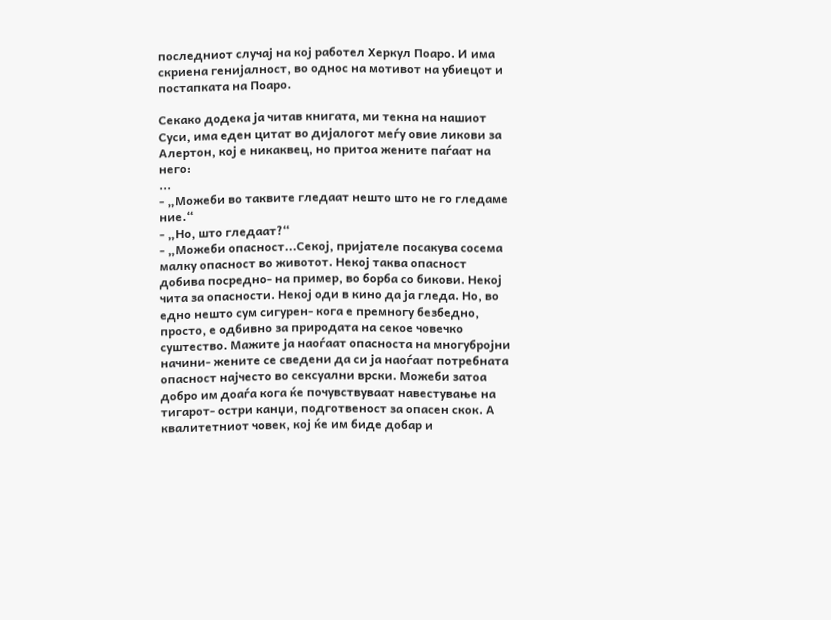последниот случај на кој работел Херкул Поаро. И има скриена генијалност, во однос на мотивот на убиецот и постапката на Поаро.

Секако додека ја читав книгата, ми текна на нашиот Суси, има еден цитат во дијалогот меѓу овие ликови за Алертон, кој е никаквец, но притоа жените паѓаат на него:
...
- „Можеби во таквите гледаат нешто што не го гледаме ние.“
- „Но, што гледаат?“
- „Можеби опасност...Секој, пријателе посакува сосема малку опасност во животот. Некој таква опасност добива посредно- на пример, во борба со бикови. Некој чита за опасности. Некој оди в кино да ја гледа. Но, во едно нешто сум сигурен- кога е премногу безбедно, просто, е одбивно за природата на секое човечко суштество. Мажите ја наоѓаат опасноста на многубројни начини- жените се сведени да си ја наоѓаат потребната опасност најчесто во сексуални врски. Можеби затоа добро им доаѓа кога ќе почувствуваат навестување на тигарот- остри канџи, подготвеност за опасен скок. А квалитетниот човек, кој ќе им биде добар и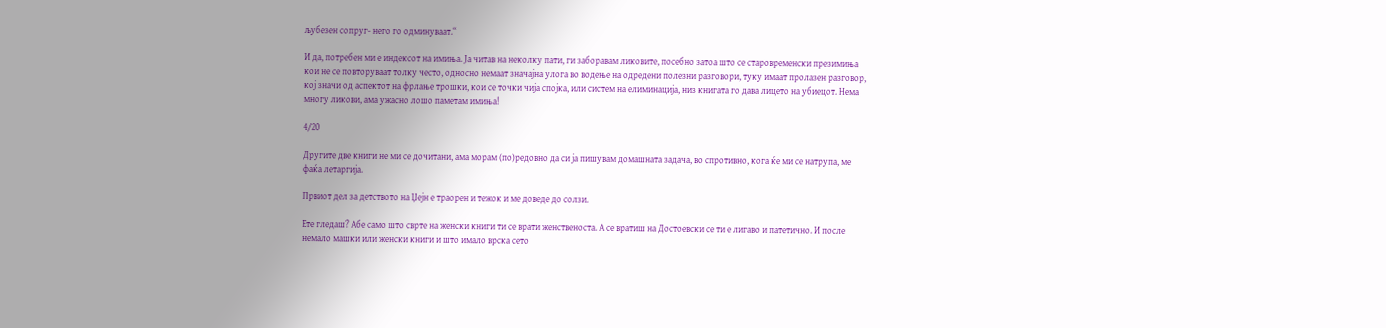љубезен сопруг- него го одминуваат.“

И да, потребен ми е индексот на имиња. Ја читав на неколку пати, ги заборавам ликовите, посебно затоа што се старовременски презимиња кои не се повторуваат толку често, односно немаат значајна улога во водење на одредени полезни разговори, туку имаат пролазен разговор, кој значи од аспектот на фрлање трошки, кои се точки чија спојка, или систем на елиминација, низ книгата го дава лицето на убиецот. Нема многу ликови, ама ужасно лошо паметам имиња!

4/20

Другите две книги не ми се дочитани, ама морам (по)редовно да си ја пишувам домашната задача, во спротивно, кога ќе ми се натрупа, ме фаќа летаргија.

Првиот дел за детството на Џејн е траорен и тежок и ме доведе до солзи.

Ете гледаш? Абе само што сврте на женски книги ти се врати женственоста. А се вратиш на Достоевски се ти е лигаво и патетично. И после немало машки или женски книги и што имало врска сето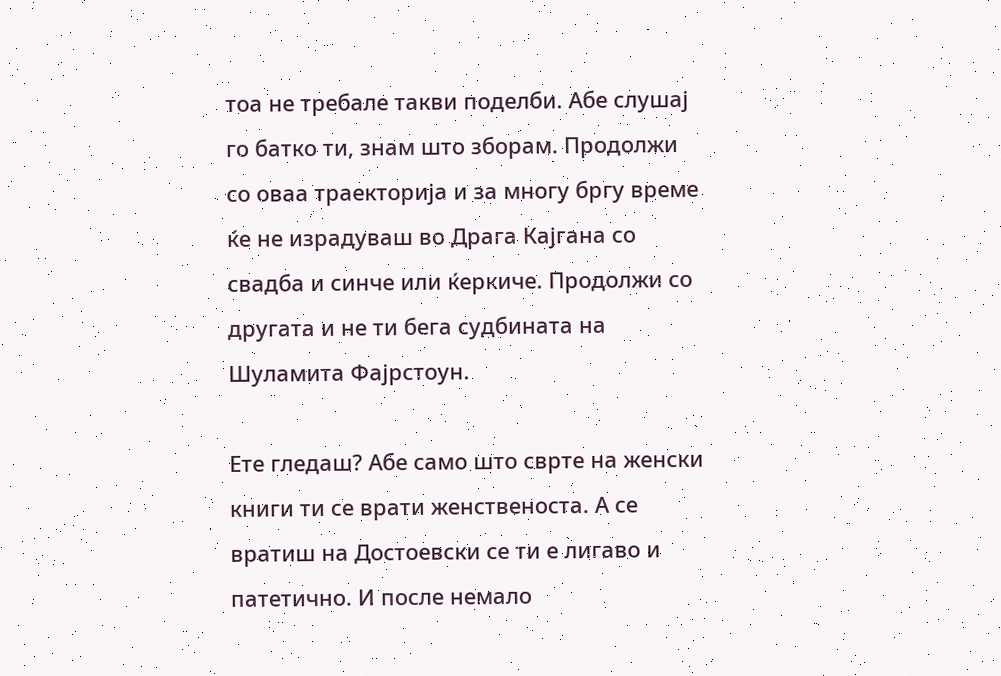тоа не требале такви поделби. Абе слушај го батко ти, знам што зборам. Продолжи со оваа траекторија и за многу бргу време ќе не израдуваш во Драга Кајгана со свадба и синче или ќеркиче. Продолжи со другата и не ти бега судбината на Шуламита Фајрстоун.

Ете гледаш? Абе само што сврте на женски книги ти се врати женственоста. А се вратиш на Достоевски се ти е лигаво и патетично. И после немало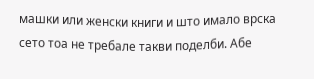машки или женски книги и што имало врска сето тоа не требале такви поделби. Абе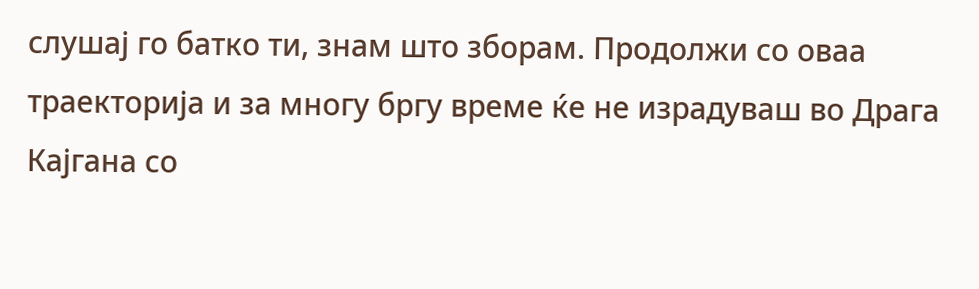слушај го батко ти, знам што зборам. Продолжи со оваа траекторија и за многу бргу време ќе не израдуваш во Драга Кајгана со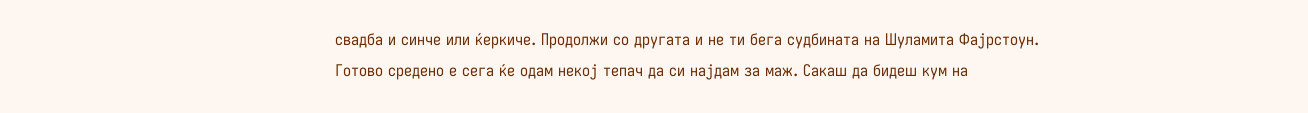свадба и синче или ќеркиче. Продолжи со другата и не ти бега судбината на Шуламита Фајрстоун.
Готово средено е сега ќе одам некој тепач да си најдам за маж. Сакаш да бидеш кум на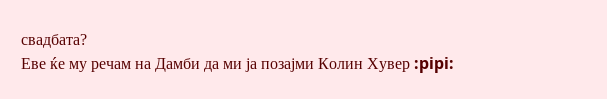свадбата?
Еве ќе му речам на Дамби да ми ја позајми Колин Хувер :pipi: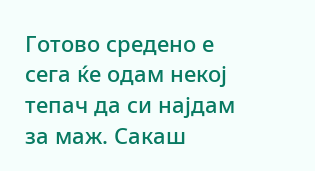Готово средено е сега ќе одам некој тепач да си најдам за маж. Сакаш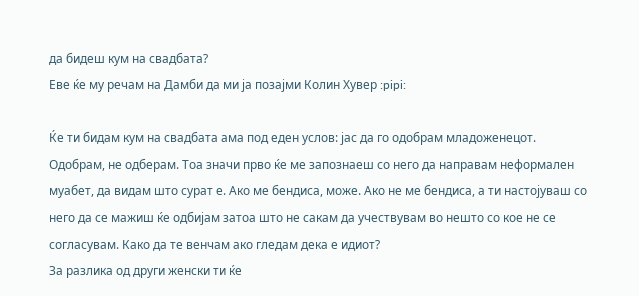да бидеш кум на свадбата?
Еве ќе му речам на Дамби да ми ја позајми Колин Хувер :pipi:

Ќе ти бидам кум на свадбата ама под еден услов: јас да го одобрам младоженецот. Oдобрам, не одберам. Тоа значи прво ќе ме запознаеш со него да направам неформален муабет, да видам што сурат е. Ако ме бендиса, може. Ако не ме бендиса, а ти настојуваш со него да се мажиш ќе одбијам затоа што не сакам да учествувам во нешто со кое не се согласувам. Како да те венчам ако гледам дека е идиот?
За разлика од други женски ти ќе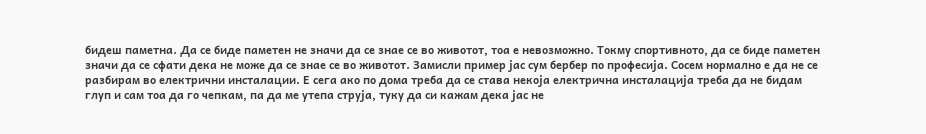бидеш паметна. Да се биде паметен не значи да се знае се во животот, тоа е невозможно. Токму спортивното, да се биде паметен значи да се сфати дека не може да се знае се во животот. Замисли пример јас сум бербер по професија. Сосем нормално е да не се разбирам во електрични инсталации. Е сега ако по дома треба да се става некоја електрична инсталација треба да не бидам глуп и сам тоа да го чепкам, па да ме утепа струја, туку да си кажам дека јас не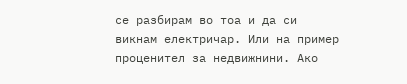се разбирам во тоа и да си викнам електричар. Или на пример проценител за недвижнини. Ако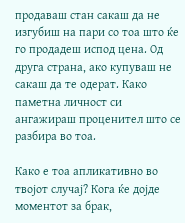продаваш стан сакаш да не изгубиш на пари со тоа што ќе го продадеш испод цена. Од друга страна, ако купуваш не сакаш да те одерат. Како паметна личност си ангажираш проценител што се разбира во тоа.

Како е тоа апликативно во твојот случај? Кога ќе дојде моментот за брак,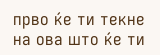прво ќе ти текне на ова што ќе ти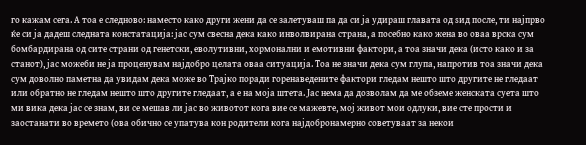го кажам сега. А тоа е следново: наместо како други жени да се залетуваш па да си ја удираш главата од ѕид после, ти најпрво ќе си ја дадеш следната констатација: јас сум свесна дека како инволвирана страна, а посебно како жена во оваа врска сум бомбардирана од сите страни од генетски, еволутивни, хормонални и емотивни фактори, а тоа значи дека (исто како и за станот), јас можеби не ја проценувам најдобро целата оваа ситуација. Тоа не значи дека сум глупа, напротив тоа значи дека сум доволно паметна да увидам дека може во Трајко поради горенаведените фактори гледам нешто што другите не гледаат или обратно не гледам нешто што другите гледаат, а е на моја штета. Јас нема да дозволам да ме обземе женската суета што ми вика дека јас се знам, ви се мешав ли јас во животот кога вие се мажевте, мој живот мои одлуки, вие сте прости и заостанати во времето (ова обично се упатува кон родители кога најдобронамерно советуваат за некои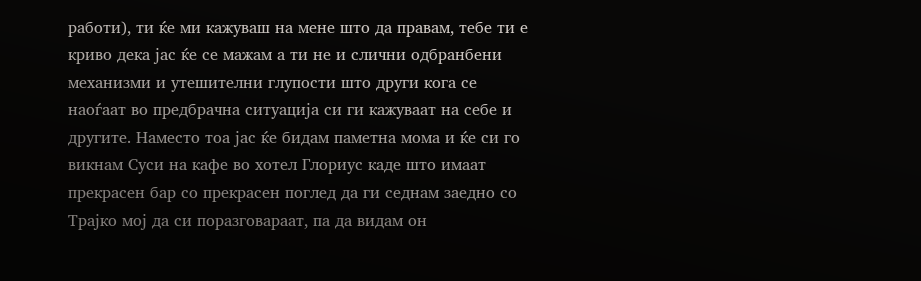работи), ти ќе ми кажуваш на мене што да правам, тебе ти е криво дека јас ќе се мажам а ти не и слични одбранбени механизми и утешителни глупости што други кога се наоѓаат во предбрачна ситуација си ги кажуваат на себе и другите. Наместо тоа јас ќе бидам паметна мома и ќе си го викнам Суси на кафе во хотел Глориус каде што имаат прекрасен бар со прекрасен поглед да ги седнам заедно со Трајко мој да си поразговараат, па да видам он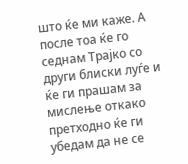што ќе ми каже. А после тоа ќе го седнам Трајко со други блиски луѓе и ќе ги прашам за мислење откако претходно ќе ги убедам да не се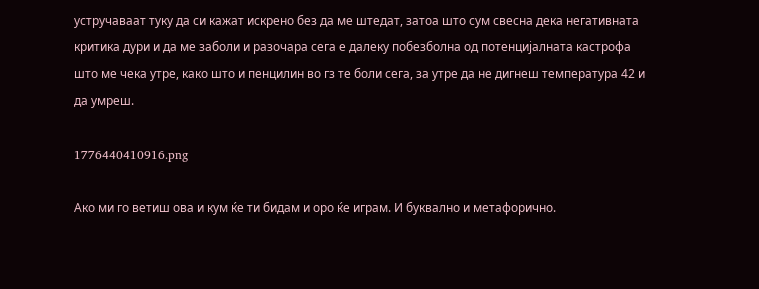устручаваат туку да си кажат искрено без да ме штедат, затоа што сум свесна дека негативната критика дури и да ме заболи и разочара сега е далеку побезболна од потенцијалната кастрофа што ме чека утре, како што и пенцилин во гз те боли сега, за утре да не дигнеш температура 42 и да умреш.

1776440410916.png

Ако ми го ветиш ова и кум ќе ти бидам и оро ќе играм. И буквално и метафорично.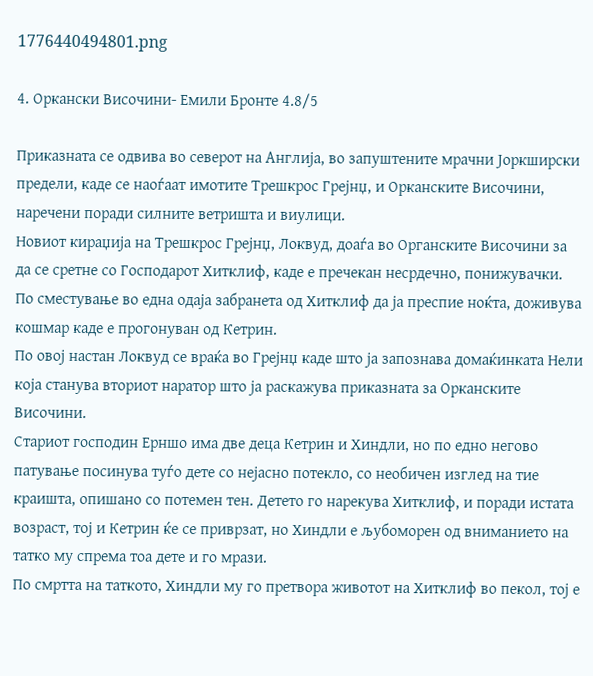1776440494801.png

4. Оркански Височини- Емили Бронте 4.8/5

Приказната се одвива во северот на Англија, во запуштените мрачни Јоркширски предели, каде се наоѓаат имотите Трешкрос Грејнџ, и Орканските Височини, наречени поради силните ветришта и виулици.
Новиот кираџија на Трешкрос Грејнџ, Локвуд, доаѓа во Органските Височини за да се сретне со Господарот Хитклиф, каде е пречекан несрдечно, понижувачки.
По сместување во една одаја забранета од Хитклиф да ја преспие ноќта, доживува кошмар каде е прогонуван од Кетрин.
По овој настан Локвуд се враќа во Грејнџ каде што ја запознава домаќинката Нели која станува вториот наратор што ја раскажува приказната за Орканските Височини.
Стариот господин Ерншо има две деца Кетрин и Хиндли, но по едно негово патување посинува туѓо дете со нејасно потекло, со необичен изглед на тие краишта, опишано со потемен тен. Детето го нарекува Хитклиф, и поради истата возраст, тој и Кетрин ќе се приврзат, но Хиндли е љубоморен од вниманието на татко му спрема тоа дете и го мрази.
По смртта на таткото, Хиндли му го претвора животот на Хитклиф во пекол, тој е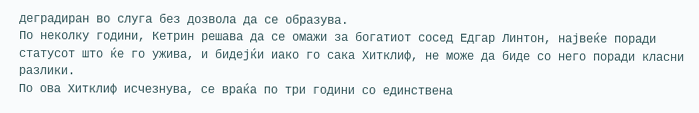деградиран во слуга без дозвола да се образува.
По неколку години, Кетрин решава да се омажи за богатиот сосед Едгар Линтон, највеќе поради статусот што ќе го ужива, и бидејќи иако го сака Хитклиф, не може да биде со него поради класни разлики.
По ова Хитклиф исчезнува, се враќа по три години со единствена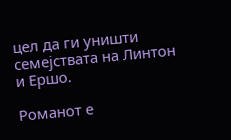цел да ги уништи семејствата на Линтон и Ершо.

Романот е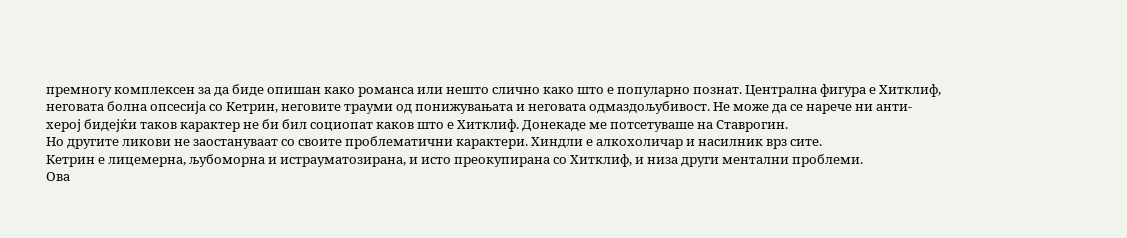премногу комплексен за да биде опишан како романса или нешто слично како што е популарно познат. Централна фигура е Хитклиф, неговата болна опсесија со Кетрин, неговите трауми од понижувањата и неговата одмаздољубивост. Не може да се нарече ни анти-херој бидејќи таков карактер не би бил социопат каков што е Хитклиф. Донекаде ме потсетуваше на Ставрогин.
Но другите ликови не заостануваат со своите проблематични карактери. Хиндли е алкохоличар и насилник врз сите.
Кетрин е лицемерна, љубоморна и истрауматозирана, и исто преокупирана со Хитклиф, и низа други ментални проблеми.
Ова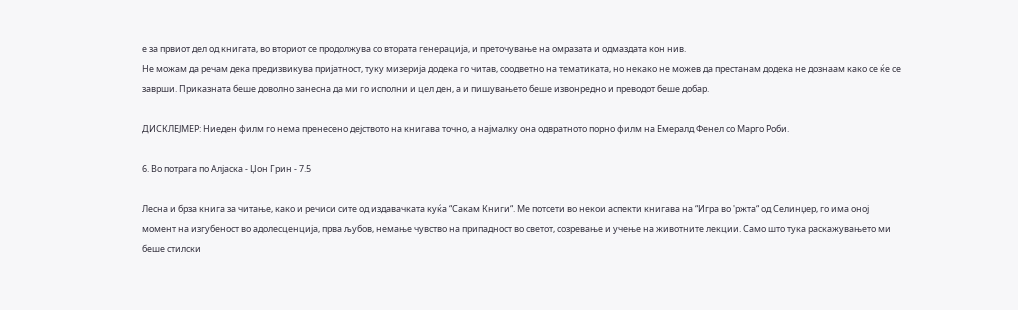е за првиот дел од книгата, во вториот се продолжува со втората генерација, и преточување на омразата и одмаздата кон нив.
Не можам да речам дека предизвикува пријатност, туку мизерија додека го читав, соодветно на тематиката, но некако не можев да престанам додека не дознаам како се ќе се заврши. Приказната беше доволно занесна да ми го исполни и цел ден, а и пишувањето беше извонредно и преводот беше добар.

ДИСКЛЕЈМЕР: Ниеден филм го нема пренесено дејството на книгава точно, а најмалку она одвратното порно филм на Емералд Фенел со Марго Роби.

6. Во потрага по Алјаска - Џон Грин - 7.5

Лесна и брза книга за читање, како и речиси сите од издавачката куќа “Сакам Книги“. Ме потсети во некои аспекти книгава на “Игра во 'ржта“ од Селинџер, го има оној момент на изгубеност во адолесценција, прва љубов, немање чувство на припадност во светот, созревање и учење на животните лекции. Само што тука раскажувањето ми беше стилски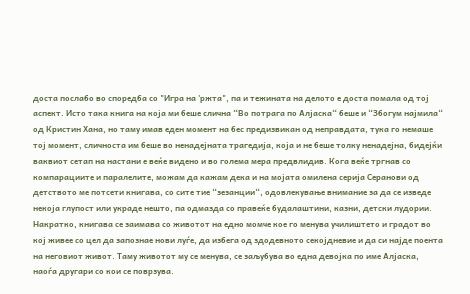доста послабо во споредба со "Игра на 'ржта", па и тежината на делото е доста помала од тој аспект. Исто така книга на која ми беше слична “Во потрага по Алјаска“ беше и “Збогум најмила“ од Кристин Хана, но таму имав еден момент на бес предизвикан од неправдата, тука го немаше тој момент, сличноста им беше во ненадејната трагедија, која и не беше толку ненадејна, бидејќи ваквиот сетап на настани е веќе видено и во голема мера предвлидив. Кога веќе тргнав со компарациите и паралелите, можам да кажам дека и на мојата омилена серија Серанови од детството ме потсети книгава, со сите тие “зезанции“, одовлекување внимание за да се изведе некоја глупост или украде нешто, па одмазда со правеќе будалаштини, казни, детски лудории. Накратко, книгава се заимава со животот на едно момче кое го менува училиштето и градот во кој живее со цел да запознае нови луѓе, да избега од здодевното секојдневие и да си најде поента на неговиот живот. Таму животот му се менува, се заљубува во една девојка по име Алјаска, наоѓа другари со кои се поврзува.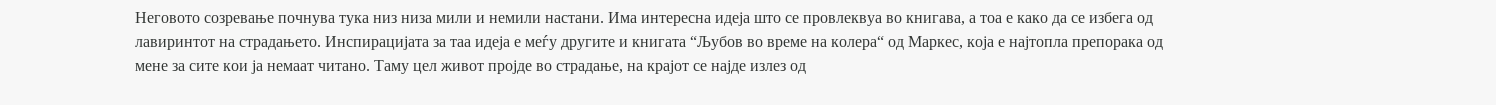Неговото созревање почнува тука низ низа мили и немили настани. Има интересна идеја што се провлеквуа во книгава, а тоа е како да се избега од лавиринтот на страдањето. Инспирацијата за таа идеја е меѓу другите и книгата “Љубов во време на колера“ од Маркес, која е најтопла препорака од мене за сите кои ја немаат читано. Таму цел живот пројде во страдање, на крајот се најде излез од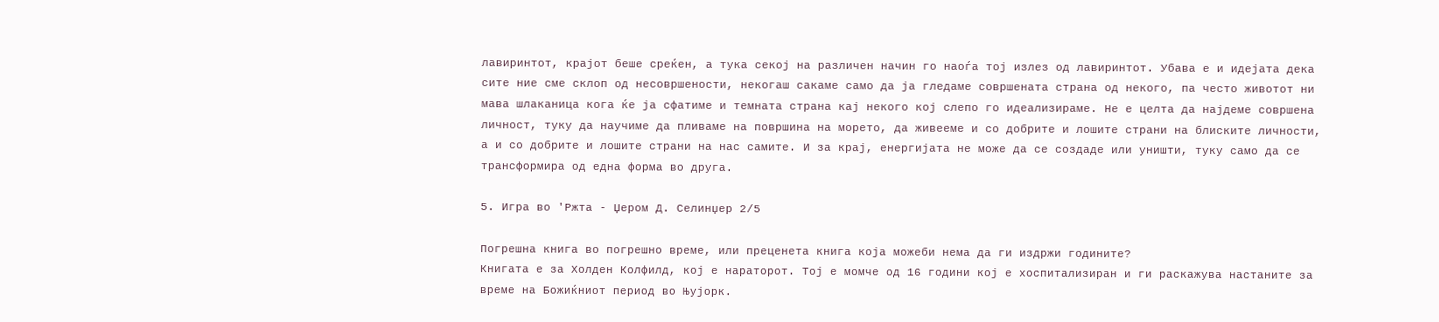лавиринтот, крајот беше среќен, а тука секој на различен начин го наоѓа тој излез од лавиринтот. Убава е и идејата дека сите ние сме склоп од несовршености, некогаш сакаме само да ја гледаме совршената страна од некого, па често животот ни мава шлаканица кога ќе ја сфатиме и темната страна кај некого кој слепо го идеализираме. Не е целта да најдеме совршена личност, туку да научиме да пливаме на површина на морето, да живееме и со добрите и лошите страни на блиските личности, а и со добрите и лошите страни на нас самите. И за крај, енергијата не може да се создаде или уништи, туку само да се трансформира од една форма во друга.

5. Игра во 'Ржта - Џером Д. Селинџер 2/5

Погрешна книга во погрешно време, или преценета книга која можеби нема да ги издржи годините?
Книгата е за Холден Колфилд, кој е нараторот. Тој е момче од 16 години кој е хоспитализиран и ги раскажува настаните за време на Божиќниот период во Њујорк.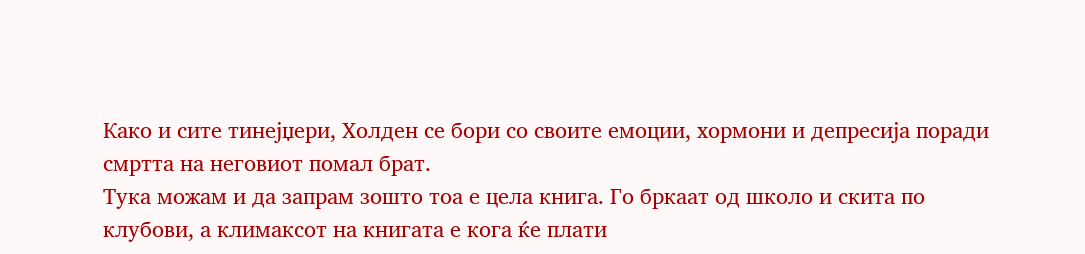Како и сите тинејџери, Холден се бори со своите емоции, хормони и депресија поради смртта на неговиот помал брат.
Тука можам и да запрам зошто тоа е цела книга. Го бркаат од школо и скита по клубови, а климаксот на книгата е кога ќе плати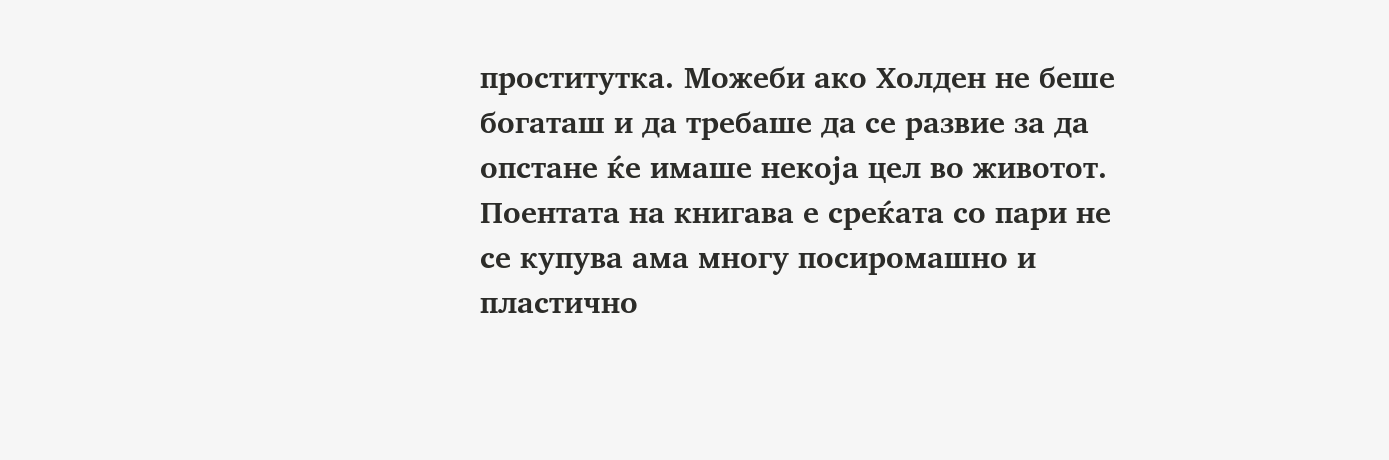проститутка. Можеби ако Холден не беше богаташ и да требаше да се развие за да опстане ќе имаше некоја цел во животот. Поентата на книгава е среќата со пари не се купува ама многу посиромашно и пластично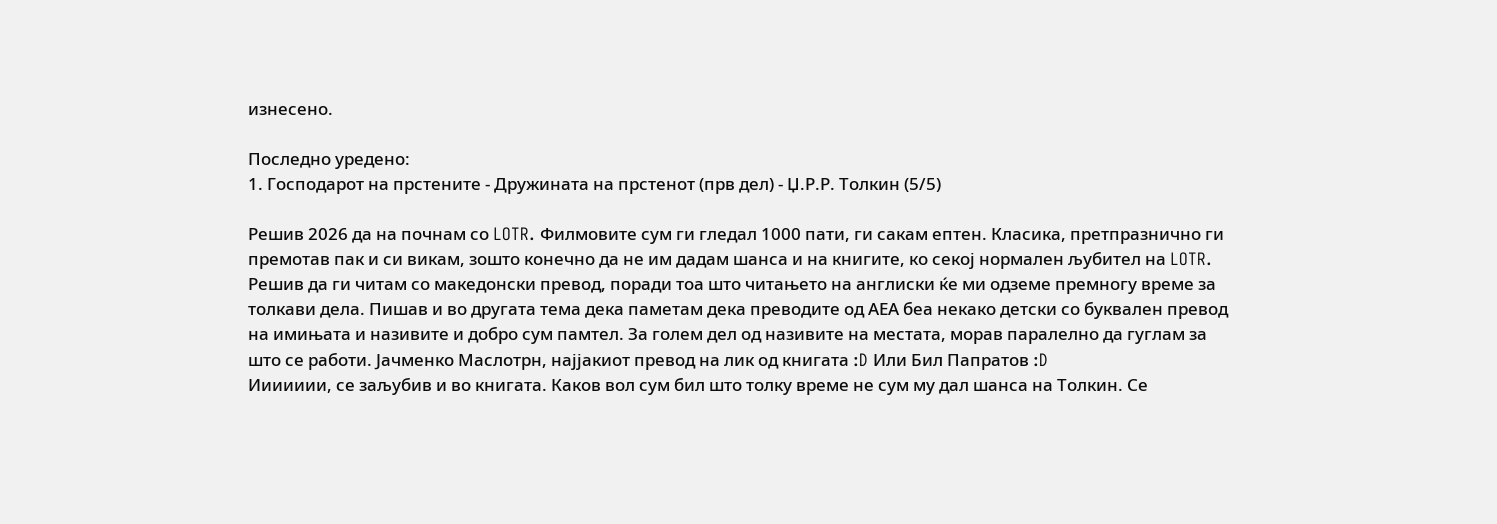изнесено.

Последно уредено:
1. Господарот на прстените - Дружината на прстенот (прв дел) - Џ.Р.Р. Толкин (5/5)

Решив 2026 да на почнам со LOTR. Филмовите сум ги гледал 1000 пати, ги сакам ептен. Класика, претпразнично ги премотав пак и си викам, зошто конечно да не им дадам шанса и на книгите, ко секој нормален љубител на LOTR. Решив да ги читам со македонски превод, поради тоа што читањето на англиски ќе ми одземе премногу време за толкави дела. Пишав и во другата тема дека паметам дека преводите од АЕА беа некако детски со буквален превод на имињата и називите и добро сум памтел. За голем дел од називите на местата, морав паралелно да гуглам за што се работи. Јачменко Маслотрн, најјакиот превод на лик од книгата :D Или Бил Папратов :D
Иииииии, се заљубив и во книгата. Каков вол сум бил што толку време не сум му дал шанса на Толкин. Се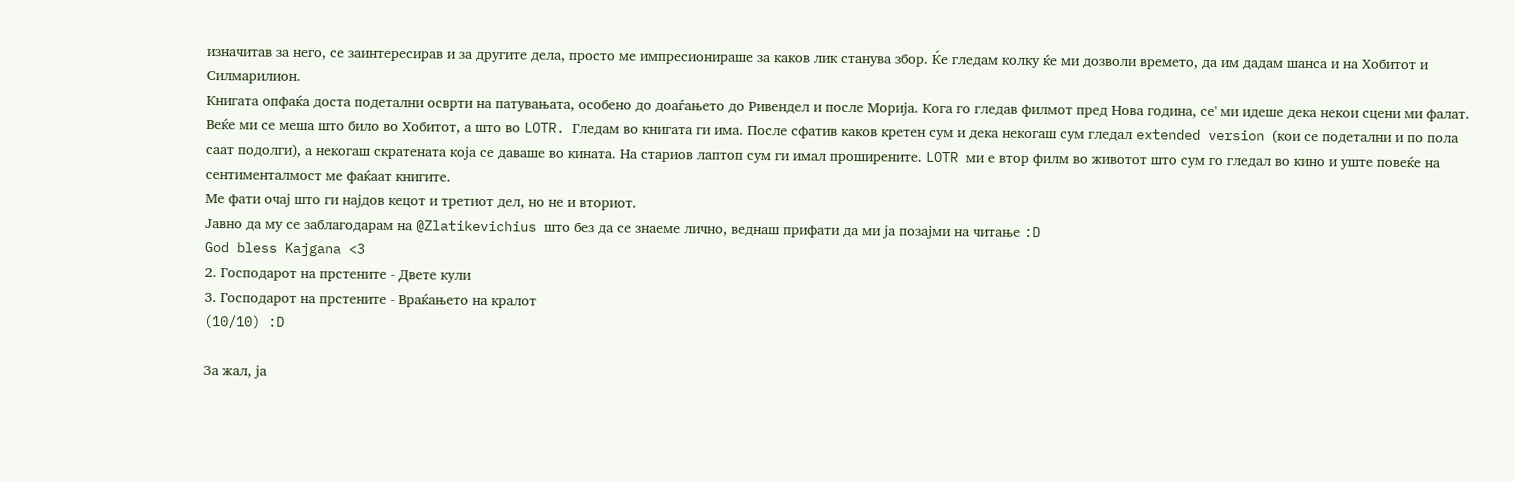изначитав за него, се заинтересирав и за другите дела, просто ме импресионираше за каков лик станува збор. Ќе гледам колку ќе ми дозволи времето, да им дадам шанса и на Хобитот и Силмарилион.
Книгата опфаќа доста подетални осврти на патувањата, особено до доаѓањето до Ривендел и после Морија. Кога го гледав филмот пред Нова година, се' ми идеше дека некои сцени ми фалат. Веќе ми се меша што било во Хобитот, а што во LOTR. Гледам во книгата ги има. После сфатив каков кретен сум и дека некогаш сум гледал extended version (кои се подетални и по пола саат подолги), а некогаш скратената која се даваше во кината. На стариов лаптоп сум ги имал проширените. LOTR ми е втор филм во животот што сум го гледал во кино и уште повеќе на сентименталмост ме фаќаат книгите.
Ме фати очај што ги најдов кецот и третиот дел, но не и вториот.
Јавно да му се заблагодарам на @Zlatikevichius што без да се знаеме лично, веднаш прифати да ми ја позајми на читање :D
God bless Kajgana <3
2. Господарот на прстените - Двете кули
3. Господарот на прстените - Враќањето на кралот
(10/10) :D

За жал, ја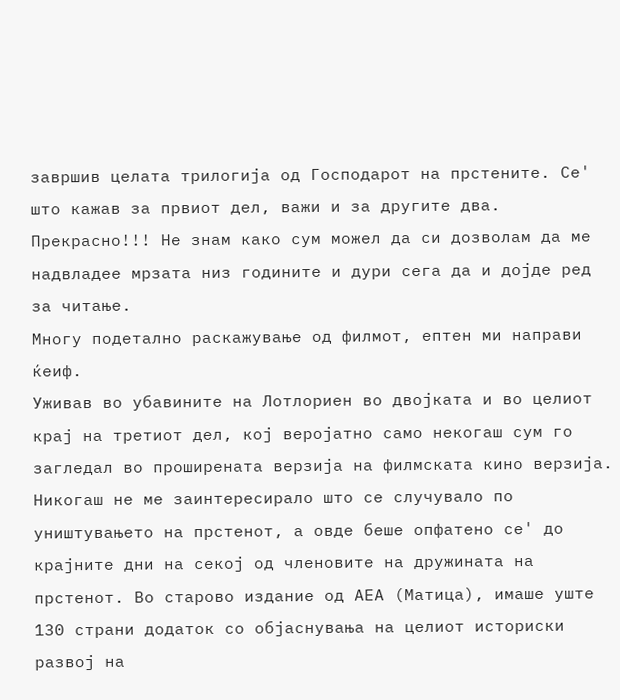завршив целата трилогија од Господарот на прстените. Се' што кажав за првиот дел, важи и за другите два. Прекрасно!!! Не знам како сум можел да си дозволам да ме надвладее мрзата низ годините и дури сега да и дојде ред за читање.
Многу подетално раскажување од филмот, ептен ми направи ќеиф.
Уживав во убавините на Лотлориен во двојката и во целиот крај на третиот дел, кој веројатно само некогаш сум го загледал во проширената верзија на филмската кино верзија. Никогаш не ме заинтересирало што се случувало по уништувањето на прстенот, а овде беше опфатено се' до крајните дни на секој од членовите на дружината на прстенот. Во старово издание од АЕА (Матица), имаше уште 130 страни додаток со објаснувања на целиот историски развој на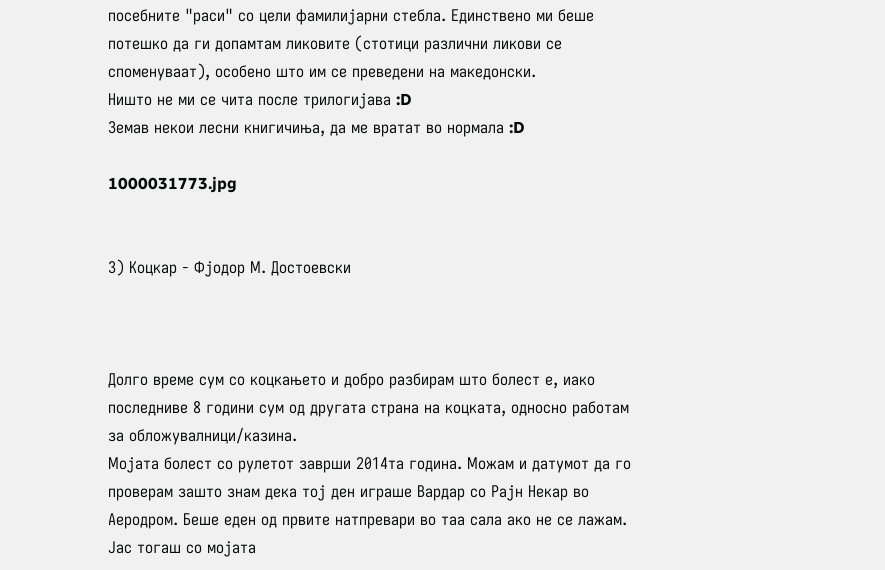посебните "раси" со цели фамилијарни стебла. Единствено ми беше потешко да ги допамтам ликовите (стотици различни ликови се споменуваат), особено што им се преведени на македонски.
Ништо не ми се чита после трилогијава :D
Земав некои лесни книгичиња, да ме вратат во нормала :D

1000031773.jpg


3) Коцкар - Фјодор М. Достоевски



Долго време сум со коцкањето и добро разбирам што болест е, иако последниве 8 години сум од другата страна на коцката, односно работам за обложувалници/казина.
Мојата болест со рулетот заврши 2014та година. Можам и датумот да го проверам зашто знам дека тој ден играше Вардар со Рајн Некар во Аеродром. Беше еден од првите натпревари во таа сала ако не се лажам.
Јас тогаш со мојата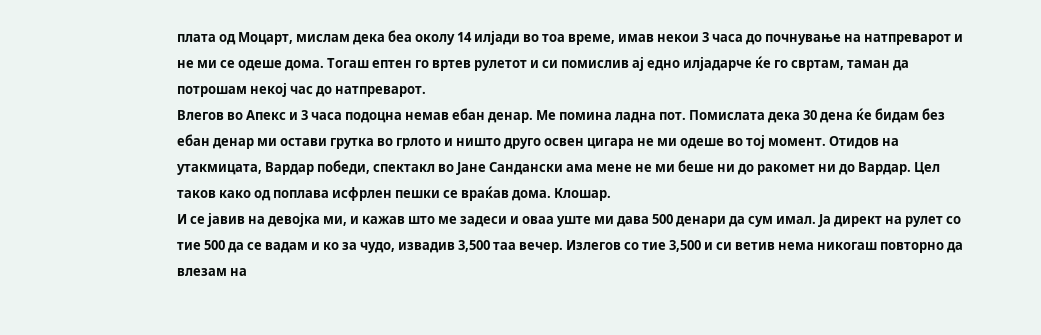плата од Моцарт, мислам дека беа околу 14 илјади во тоа време, имав некои 3 часа до почнување на натпреварот и не ми се одеше дома. Тогаш ептен го вртев рулетот и си помислив ај едно илјадарче ќе го свртам, таман да потрошам некој час до натпреварот.
Влегов во Апекс и 3 часа подоцна немав ебан денар. Ме помина ладна пот. Помислата дека 30 дена ќе бидам без ебан денар ми остави грутка во грлото и ништо друго освен цигара не ми одеше во тој момент. Отидов на утакмицата, Вардар победи, спектакл во Јане Сандански ама мене не ми беше ни до ракомет ни до Вардар. Цел таков како од поплава исфрлен пешки се враќав дома. Клошар.
И се јавив на девојка ми, и кажав што ме задеси и оваа уште ми дава 500 денари да сум имал. Ја директ на рулет со тие 500 да се вадам и ко за чудо, извадив 3,500 таа вечер. Излегов со тие 3,500 и си ветив нема никогаш повторно да влезам на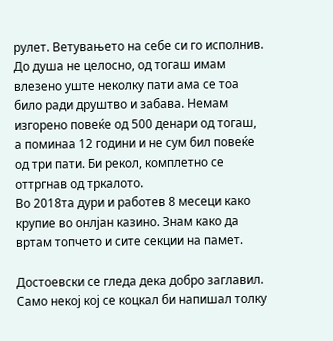рулет. Ветувањето на себе си го исполнив. До душа не целосно, од тогаш имам влезено уште неколку пати ама се тоа било ради друштво и забава. Немам изгорено повеќе од 500 денари од тогаш, а поминаа 12 години и не сум бил повеќе од три пати. Би рекол, комплетно се оттргнав од тркалото.
Во 2018та дури и работев 8 месеци како крупие во онлјан казино. Знам како да вртам топчето и сите секции на памет.

Достоевски се гледа дека добро заглавил. Само некој кој се коцкал би напишал толку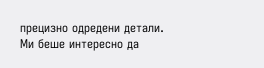прецизно одредени детали. Ми беше интересно да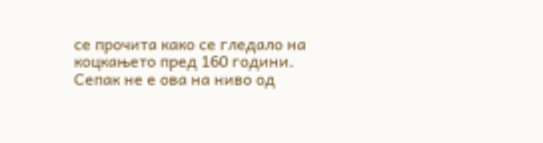се прочита како се гледало на коцкањето пред 160 години.
Сепак не е ова на ниво од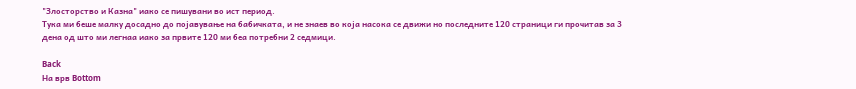"Злосторство и Казнa" иако се пишувани во ист период.
Тука ми беше малку досадно до појавување на бабичката, и не знаев во која насока се движи но последните 120 страници ги прочитав за 3 дена од што ми легнаа иако за првите 120 ми беа потребни 2 седмици.

Back
На врв Bottom